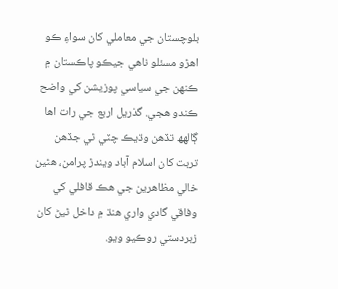بلوچستان جي معاملي کان سواءِ ڪو اهڙو مسئلو ناهي جيڪو پاڪستان ۾ ڪنهن جي سياسي پوزيشن کي واضح ڪندو ھجي. گذريل اربع جي رات اھا ڳالھھ تڏھن وڌيڪ چٽي ٿي جڏهن تربت کان اسلام آباد ويندڙ پرامن، ھٿين خالي مظاهرين جي ھڪ قافلي کي وفاقي گادي واري هنڌ ۾ داخل ٿيڻ کان زبردستي روڪيو ويو.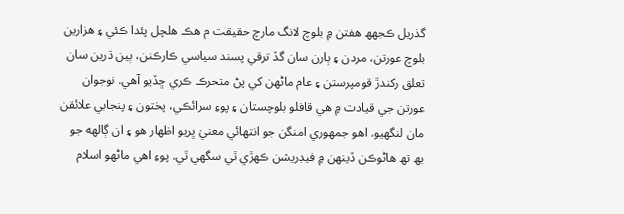گذريل ڪجهھ ھفتن ۾ بلوچ لانگ مارچ حقيقت م ھڪ ھلچل پئدا ڪئي ۽ ھزارين بلوچ عورتن، مردن ۽ ٻارن سان گڏ ترقي پسند سياسي ڪارڪنن، ٻين ڌرين سان تعلق رکندڙ قومپرستن ۽ عام ماڻھن کي پڻ متحرڪ ڪري ڇڏيو آھي. نوجوان عورتن جي قيادت ۾ هي قافلو بلوچستان ۽ پوءِ سرائڪي، پختون ۽ پنجابي علائقن مان لنگهيو. اهو جمهوري امنگن جو انتهائي معنيٰ ڀريو اظهار هو ۽ ان ڳالھه جو بھ تھ هاڻوڪن ڏينھن ۾ فيڊريشن ڪھڙي ٿي سگهي ٿي. پوءِ اهي ماڻهو اسلام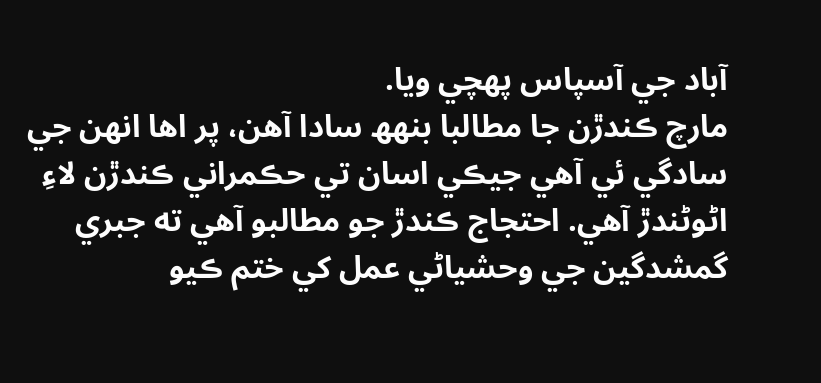آباد جي آسپاس پهچي ويا.
مارچ ڪندڙن جا مطالبا بنھھ سادا آهن، پر اها انھن جي سادگي ئي آھي جيڪي اسان تي حڪمراني ڪندڙن لاءِ اڻوڻندڙ آهي. احتجاج ڪندڙ جو مطالبو آھي ته جبري گمشدگين جي وحشياڻي عمل کي ختم ڪيو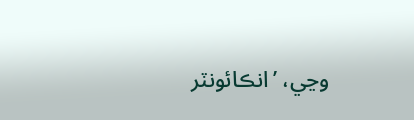وڃي، ’انڪائونٽر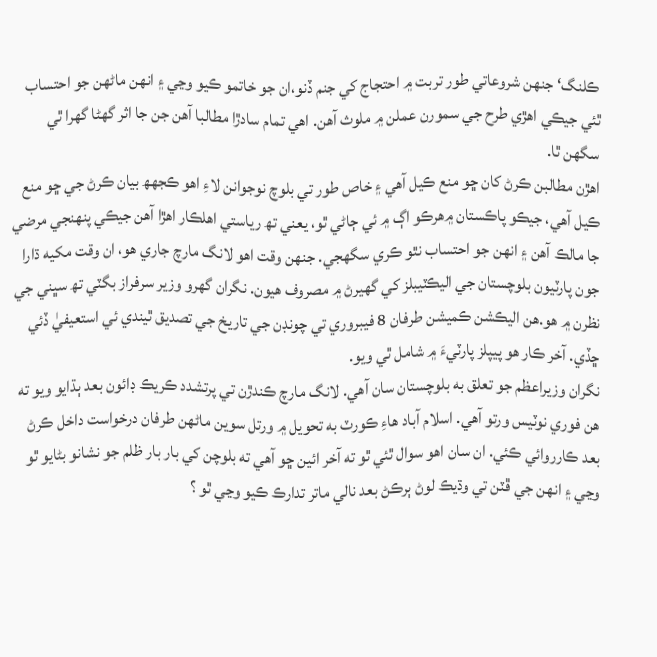ڪلنگ‘ جنھن شروعاتي طور تربت ۾ احتجاج کي جنم ڏنو،ان جو خاتمو ڪيو وڃي ۽ انھن ماڻھن جو احتساب ٿئي جيڪي اھڙي طرح جي سمورن عملن ۾ ملوث آھن. اهي تمام سادڙا مطالبا آهن جن جا اثر گھڻا گھرا ٿي سگهن ٿا.
اهڙن مطالبن ڪرڻ کان ڇو منع ڪيل آهي ۽ خاص طور تي بلوچ نوجوانن لاءِ اهو ڪجھھ بيان ڪرڻ جي ڇو منع ڪيل آهي، جيڪو پاڪستان ۾هرڪو اڳ ۾ ئي ڄاڻي ٿو، يعني تھ رياستي اھلڪار اھڙا آهن جيڪي پنهنجي مرضي جا مالڪ آهن ۽ انهن جو احتساب نٿو ڪري سگهجي. جنهن وقت اھو لانگ مارچ جاري هو، ان وقت مکيه ڌارا جون پارٽيون بلوچستان جي اليڪٽيبلز کي گهيرڻ ۾ مصروف هيون. نگران گهرو وزير سرفراز بگٽي تھ سڀني جي نظرن ۾ هو.ھن اليڪشن ڪميشن طرفان 8 فيبروري تي چونڊن جي تاريخ جي تصديق ٿيندي ئي استعيفيٰ ڏئي ڇڏي. آخر ڪار ھو پيپلز پارٽيءَ ۾ شامل ٿي ويو.
نگران وزيراعظم جو تعلق به بلوچستان سان آهي. لانگ مارچ ڪندڙن تي پرتشدد ڪريڪ ڊائون بعد ٻڌايو ويو ته هن فوري نوٽيس ورتو آھي. اسلام آباد هاءِ ڪورٽ به تحويل ۾ ورتل سوين ماڻهن طرفان درخواست داخل ڪرڻ بعد ڪارروائي ڪئي. ان سان اھو سوال ٿئي ٿو ته آخر ائين ڇو آهي ته بلوچن کي بار بار ظلم جو نشانو بڻايو ٿو وڃي ۽ انھن جي ڦٽن تي وڌيڪ لوڻ ٻرڪڻ بعد نالي ماتر تدارڪ ڪيو وڃي ٿو ؟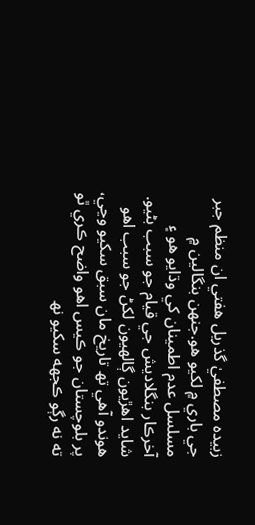زبيده مصطفيٰ گذريل هفتي ان منظم جبر جي باري ۾ لکيو ھو.جنھن بنگالين ۾ مسلسل عدم اطمينان کي وڌايو ھو ۽ آخرڪار بنگلاديش جي قيام جو سبب بڻيو. شايد اهڙيون ڳالهيون لکڻ جو سبب اھو ھوندو آھي تھ تاريخ مان سبق سکيو وڃي، پر بلوچستان جو ڪيس اهو واضح ڪري ٿو ته نه رڳو ڪجهه سکيو نھ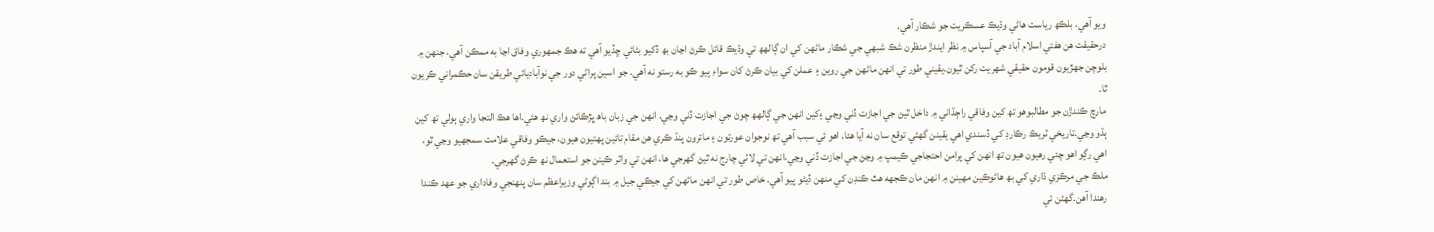ويو آهي، بلڪھ رياست هاڻي وڌيڪ عسڪريت جو شڪار آهي.
درحقيقت هن هفتي اسلام آباد جي آسپاس ۾ نظر ايندڙ منظرن شڪ شبھي جي شڪار ماڻھن کي ان ڳالھھ تي وڌيڪ قائل ڪرڻ اڃان بھ ڏکيو بڻائي ڇڏيو آهي ته هڪ جمهوري وفاق اڃا به ممڪن آهي، جنهن ۾ بلوچن جهڙيون قومون حقيقي شهريت رکن ٿيون.يقيني طور تي انھن ماڻھن جي روين ۽ عملن کي بيان ڪرڻ کان سواءِ ٻيو ڪو به رستو نه آهي. جو اسين پراڻي دور جي نوآبادياتي طريقن سان حڪمراني ڪريون ٿا.
مارچ ڪندڙن جو مطالبوھو تھ کين وفاقي راڄڌاني ۾ داخل ٿيڻ جي اجازت ڏني وڃي ۽کين انھن جي ڳالھھ چوڻ جي اجازت ڏني وڃي. انھن جي زبان باھ ڀڙڪائڻ واري نھ ھئي.اھا ھڪ التجا واري ٻولي تھ کين ٻڌو وڃي.تاريخي ٽريڪ رڪارڊ کي ڏسندي اھي يقينن گھڻي توقع سان نه آيا ھئا. اھو ئي سبب آھي تھ نوجوان عورتون ۽ مائرون پنڌ ڪري ھن مقام تائين پھتيون ھيون، جيڪو وفاقي علامت سمجهيو وڃي ٿو، اهي رڳو اهو چئي رھيون ھيون تھ انھن کي پرامن احتجاجي ڪيمپ ۾ وڃڻ جي اجازت ڏني وڃي،انھن تي لاٺي چارج نه ٿيڻ گھرجي ھا، انهن تي واٽر ڪينن جو استعمال نھ ڪرڻ گھرجي.
ملڪ جي مرڪزي ڌاري کي بھ هاڻوڪين مھينن ۾ انھن مان ڪجهه ھٿ ڪنڊن کي منھن ڏيڻو پيو آھي. خاص طور تي انھن ماڻھن کي جيڪي جيل ۾ بند اڳوڻي وزيراعظم سان پنهنجي وفاداري جو عھد ڪندا رھندا آهن.گھڻن ئي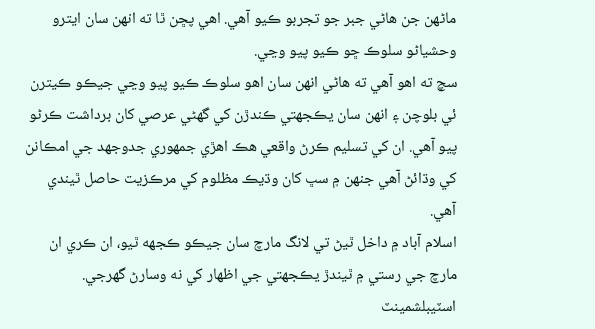ماڻھن جن ھاڻي جبر جو تجربو ڪيو آھي. اھي پڇن ٿا ته انهن سان ايترو وحشياڻو سلوڪ ڇو ڪيو پيو وڃي.
سچ ته اهو آهي ته هاڻي انهن سان اهو سلوڪ ڪيو پيو وڃي جيڪو ڪيترن ئي بلوچن ۽ انهن سان يڪجھتي ڪندڙن کي گهڻي عرصي کان برداشت ڪرڻو پيو آھي. ان کي تسليم ڪرڻ واقعي هڪ اھڙي جمهوري جدوجهد جي امڪانن کي وڌائڻ آھي جنھن ۾ سڀ کان وڌيڪ مظلوم کي مرڪزيت حاصل ٿيندي آهي.
اسلام آباد ۾ داخل ٿيڻ تي لانگ مارچ سان جيڪو ڪجهه ٿيو، ان ڪري ان مارچ جي رستي ۾ ٿيندڙ يڪجهتي جي اظھار کي نه وسارڻ گهرجي. اسٽيبلشمينٽ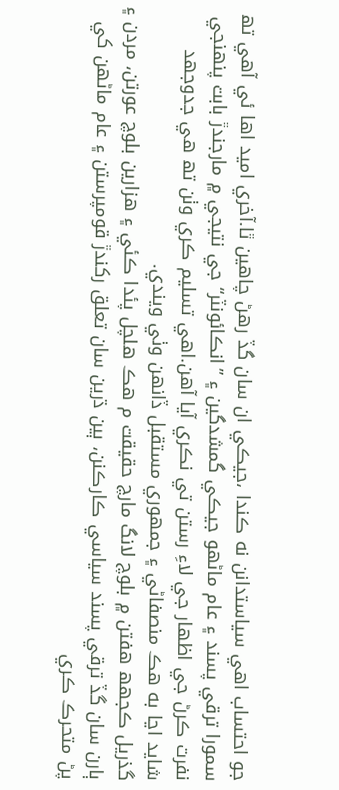جو احتساب اھي سياستدانن نه ڪندا ،جيڪي ان سان گڏ رهڻ چاهين ٿا.آخري اميد اها ئي آهي تھ سمورا ترقي پسند ۽ عام ماڻهو جيڪي گمشدگين ۽ ”انڪائونٽر“ جي نتيجي ۾ مارجندڙ بابت پنھنجي نفرت ڪرڻ جي اظھار جي لاءِ رستن تي نڪري آيا آھن.اھي تسليم ڪري وٺن تھ ھي جدوجهد شايد اڃا به هڪ منصفاڻي ۽ جمهوري مستقبل ڏانهن وٺي ويندي.
گذريل ڪجهھ ھفتن ۾ بلوچ لانگ مارچ حقيقت م ھڪ ھلچل پئدا ڪئي ۽ ھزارين بلوچ عورتن، مردن ۽ ٻارن سان گڏ ترقي پسند سياسي ڪارڪنن، ٻين ڌرين سان تعلق رکندڙ قومپرستن ۽ عام ماڻھن کي پڻ متحرڪ ڪري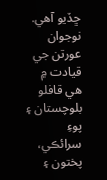ڇڏيو آھي. نوجوان عورتن جي قيادت ۾ هي قافلو بلوچستان ۽ پوءِ سرائڪي، پختون ۽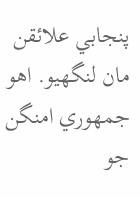پنجابي علائقن مان لنگهيو. اهو جمهوري امنگن جو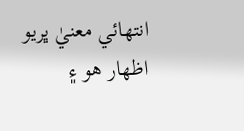انتهائي معنيٰ ڀريو اظهار هو ۽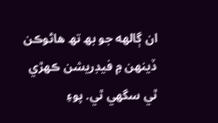ان ڳالھه جو بھ تھ هاڻوڪن ڏينھن ۾ فيڊريشن ڪھڙي ٿي سگهي ٿي. پوءِ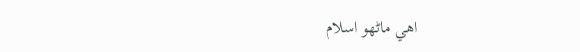اهي ماڻهو اسلام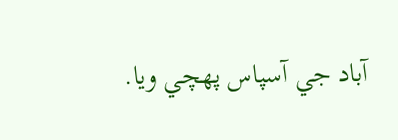آباد جي آسپاس پهچي ويا.